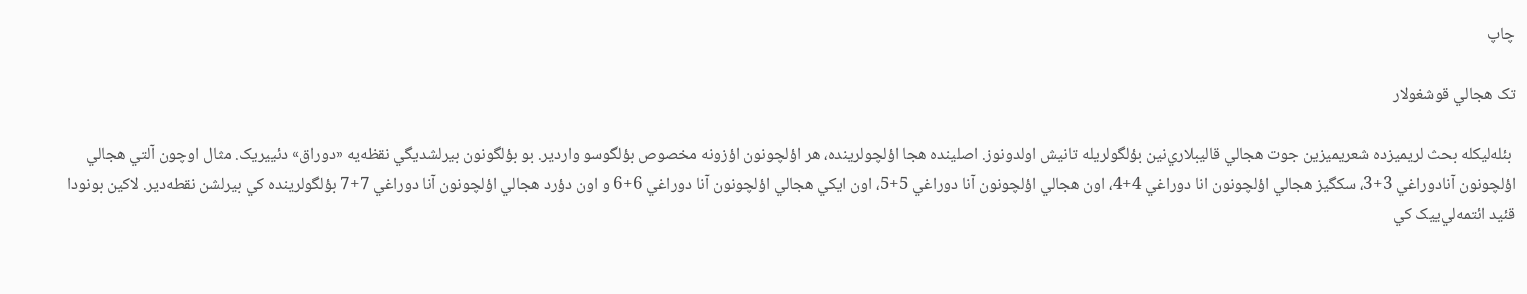چاپ

تک هجالي قوشغولار

 بئله‌ليکله بحث لريميزده شعريميزين جوت هجالي قاليبلاري‌نين بؤلگولريله تانيش اولدونوز. اصلينده هجا اؤلچولرينده، هر اؤلچونون اؤزونه مخصوص بؤلگوسو واردير. بو بؤلگونون بيرلشديگي نقظه‌يه «دوراق» دئييريک. مثال اوچون آلتي هجالي اؤلچونون آنادوراغي 3+3، سکگيز هجالي اؤلچونون انا دوراغي 4+4، اون هجالي اؤلچونون آنا دوراغي 5+5، اون ايکي هجالي اؤلچونون آنا دوراغي 6+6 و اون دؤرد هجالي اؤلچونون آنا دوراغي 7+7 بؤلگولرينده کي بيرلشن نقطه‌دير. لاکين بونودا قئيد ائتمه‌لي‌ييک کي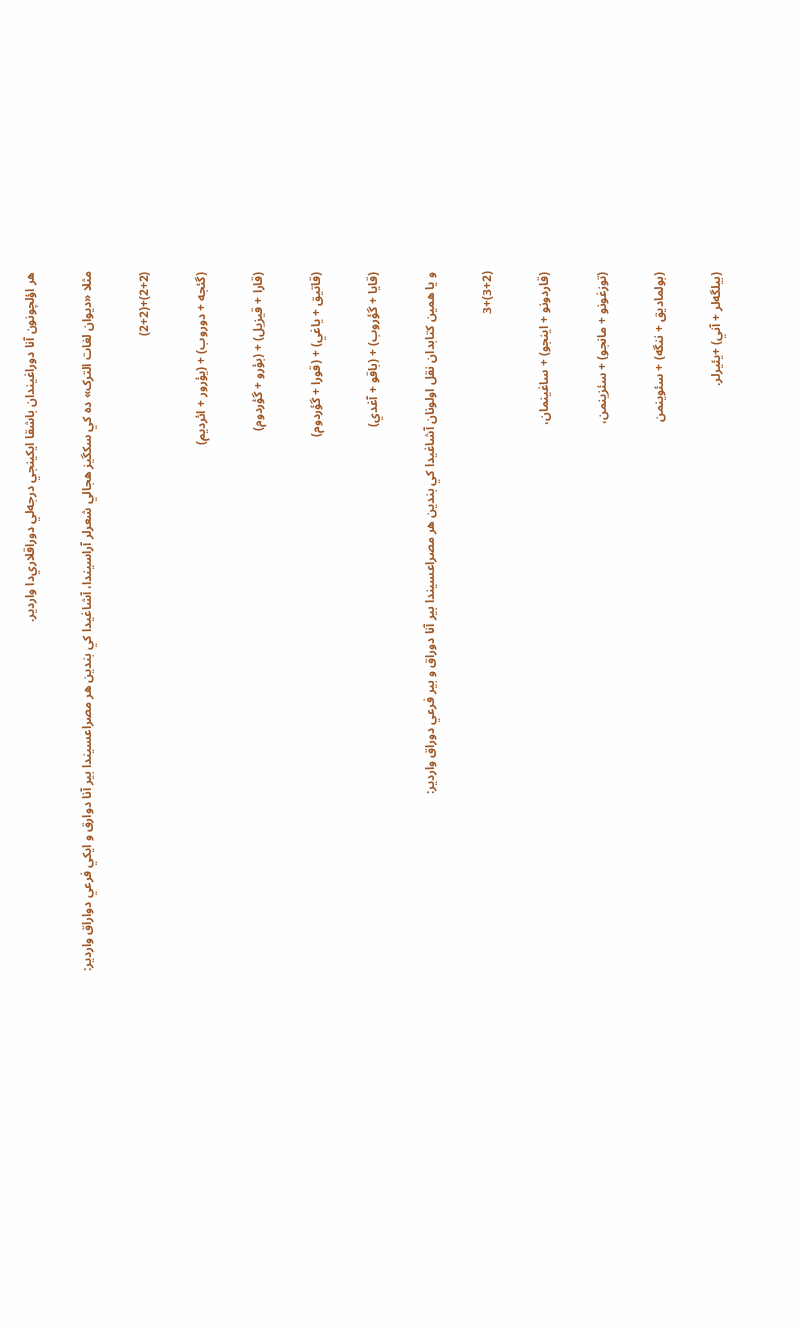هر اؤلچونون آنا دوراغيندان باشقا ايکينجي درجه‌لي دوراقلاري‌دا واردير.

مثلا «ديوان لغات الترک» ده کي سکگيز هجالي شعرلر آراسيندا، آشاغيدا کي بندين هر مصراعسيندا بير آنا دوارق و ايکي فرعي دواراق واردير:

(2+2)+(2+2)

(گئجه + دوروب) + (يؤرور + ائرديم)

(قارا + قيزيل) + (بؤرو + گؤردوم)

(قاتيق + ياغي) + (قورا + گؤردوم)

(قايا + گؤروب) + (باقو + آغدي)

و يا همين کتابدان نقل اولونان آشاغيدا کي بندين هر مصراعسيندا بير آنا دوراق و بير فرعي دوراق واردير:

(3+2)+3

(قاردونو + اينجو) + ساغينمان،

(توزغونو + مانجو) + سئزينمن،

(بولماديق + ننگه) + سئوينمن

(بيلگه‌لر + آني) +يئيرلر.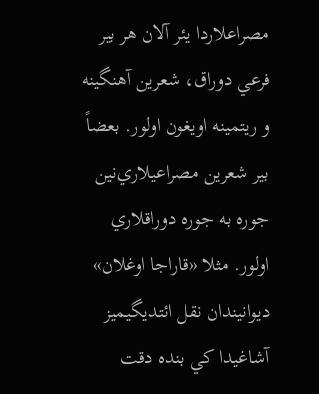مصراعلاردا يئر آلان هر بير فرعي دوراق، شعرين آهنگينه و ريتمينه اويغون اولور. بعضاً بير شعرين مصراعيلاري‌نين جوره به جوره دوراقلاري اولور. مثلا «قاراجا اوغلان» ديوانيندان نقل ائتديگيميز آشاغيدا کي بنده دقت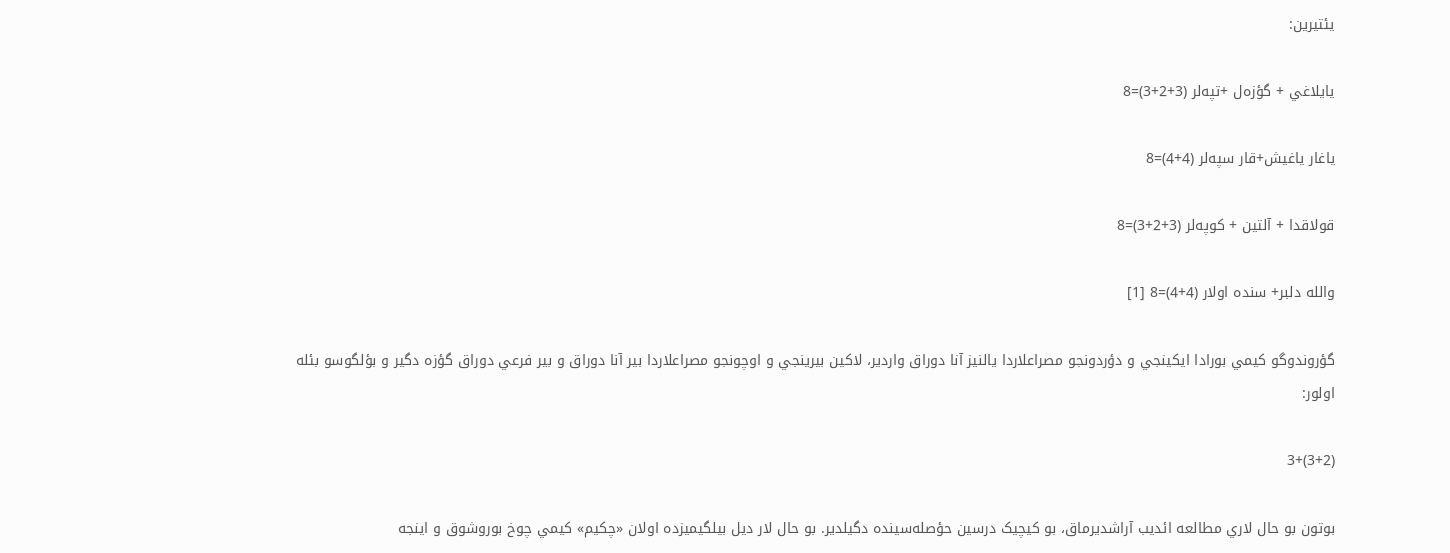يئتيرين:

يايلاغي + گؤزه‌ل +تپه‌لر (3+2+3)=8

ياغار ياغيش+قار سپه‌لر (4+4)=8

قولاقدا + آلتين + کوپه‌لر (3+2+3)=8

والله دلبر+ سنده اولار (4+4)=8 [1]

گؤروندوگو کيمي بورادا ايکينجي و دؤردونجو مصراعلاردا يالنيز آنا دوراق واردير، لاکين بيرينجي و اوچونجو مصراعلاردا بير آنا دوراق و بير فرعي دوراق گؤزه دگير و بؤلگوسو بئله اولور:

(3+2)+3

بوتون بو حال لاري مطالعه ائديب آراشديرماق، بو کيچيک درسين حؤصله‌سينده دگيلدير. بو حال لار ديل بيلگيميزده اولان «چکيم» کيمي چوخ بوروشوق و اينجه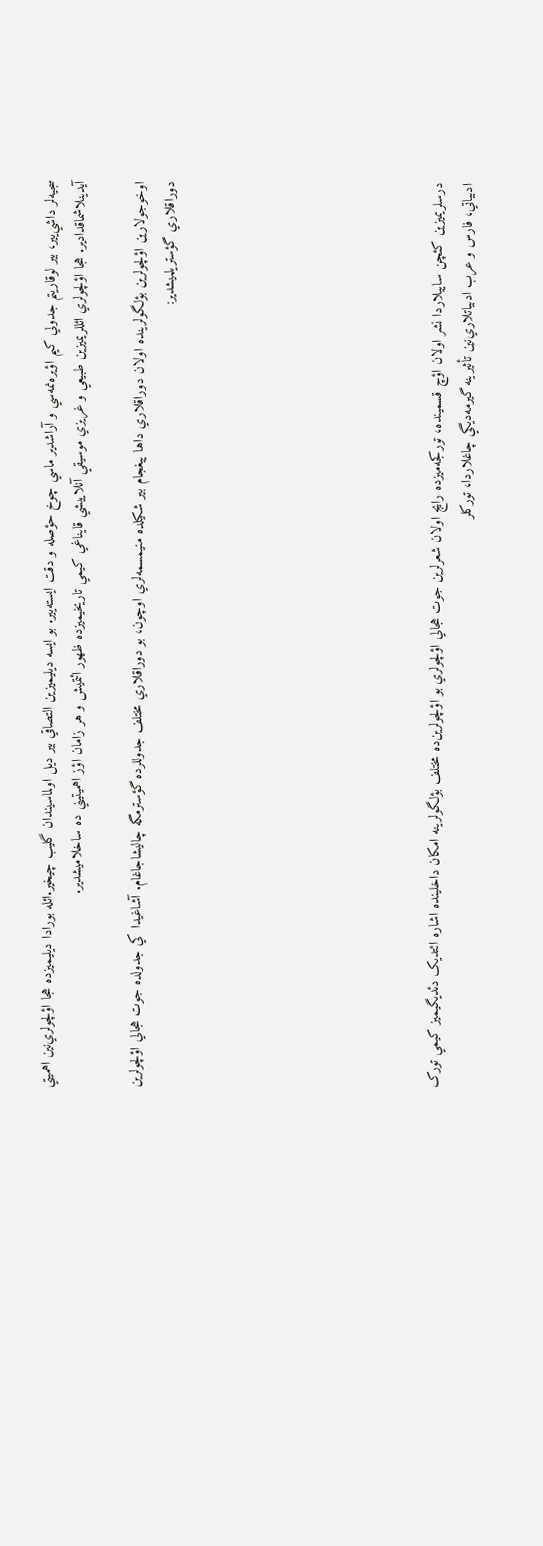سجيه‌لر داشي‌يير، بير لوقاريتم جدولي کيم اؤيره‌نمه‌سي و آراشدير ماسي چوخ حؤصله و دقت ايسته‌يير. بو ايسه ديليميزين التصاقي بير ديل اولماسيندان گليب چيخير.ائله بورادا ديليميزده هجا اؤلچولري‌نين اهميتي آيدينلاشماقدادير. هجا اؤلچولري ائللريميزين طبيعي و غريزي موسيقي آنلاييشي قايناغي کيمي تاريخيميزده ظهور ائتميش و هر زامان اؤز اهميتيني ده ساخلاميشدير.

اوخوجولارين اؤلچولرين بؤلگولرينده اولان دوراقلاري داها ييغجام بير شکيلده منيمسمه‌لري اوچون، بو دوراقلاري مختلف جدوللرده گؤسترمگه چاليشاجاغام. آشاغيدا کي جدولده جوت هجالي اؤلچولرين دوراقلاري گؤستريلميشدير:








درسلريميزين کئچن ساييلاردا نشر اولان اؤچ قسمينده، تورکجه‌ميزده رايج اولان شعرلرين جوت هجالي اؤلچولري بو اؤلچولرين‌ده مختلف بؤلگولرينه امکان داخلينده اشاره ائتديک دئديگيميز کيمي تورک ادبياتي، فارس و عرب ادبياتلاري‌نين تأثيرينه گيرمه‌ديگي چاغلاردا، تورکلر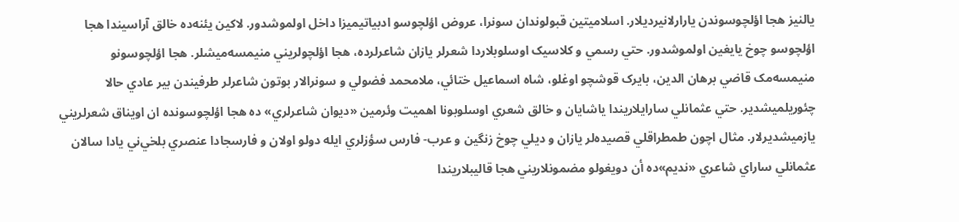يالنيز هجا اؤلچوسوندن يارارلانيرديلار. اسلاميتين قبولوندان سونرا، عروض اؤلچوسو ادبياتيميزا داخل اولموشدور. لاکين يئنه‌ده خالق آراسيندا هجا اؤلچوسو چوخ يايغين اولموشدور. حتي رسمي و کلاسيک اوسلوبلاردا شعرلر يازان شاعرلرده، هجا اؤلچولريني منيمسه‌ميشلر. هجا اؤلچوسونو منيمسه‌مک قاضي برهان الدين، بايرک قوشچو اوغلو، شاه اسماعيل ختائي، ملامحمد فضولي و سونرالار بوتون شاعرلر طرفيندن بير عادي حالا چئوريلميشدير. حتي عثمانلي سارايلاريندا ياشايان و خالق شعري اوسلوبونا اهميت وئرمين «ديوان شاعرلري» ده هجا اؤلچوسونده ان اويناق شعرلريني يازميشديرلار. مثال اچون طمطراقلي قصيده‌لر يازان و ديلي چوخ زنگين و عرب- فارس سؤزلري ايله دولو اولان و فارسجادا عنصري بلخي‌ني يادا سالان عثمانلي ساراي شاعري «نديم»ده أن دويغولو مضمونلاريني هجا قاليبلاريندا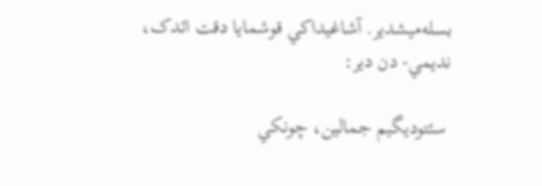بسله‌ميشدير. آشاغيداکي قوشمايا دقت ائدک، نديمي- دن دير:

 سئتوديگيم جمالين، چونکي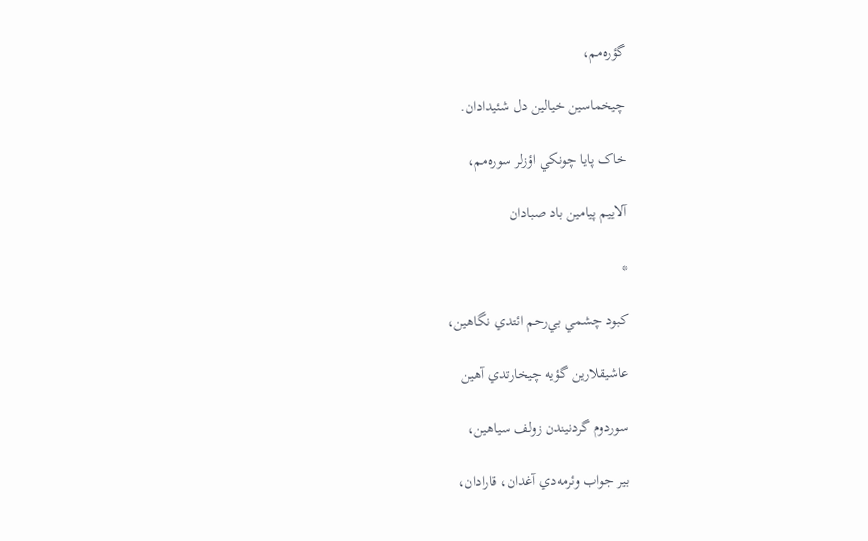گؤره‌مم،

چيخماسين خيالين دل شئيدادان.

خاک پايا چونکي اؤزلر سوره‌مم،

آلاييم پيامين باد صبادان

*

کبود چشمي بي‌رحم ائتدي نگاهين،

عاشيقلارين گؤيه چيخارتدي آهين

سوردوم گردنيندن زولف سياهين،

بير جواب وئرمه‌دي آغدان، قارادان،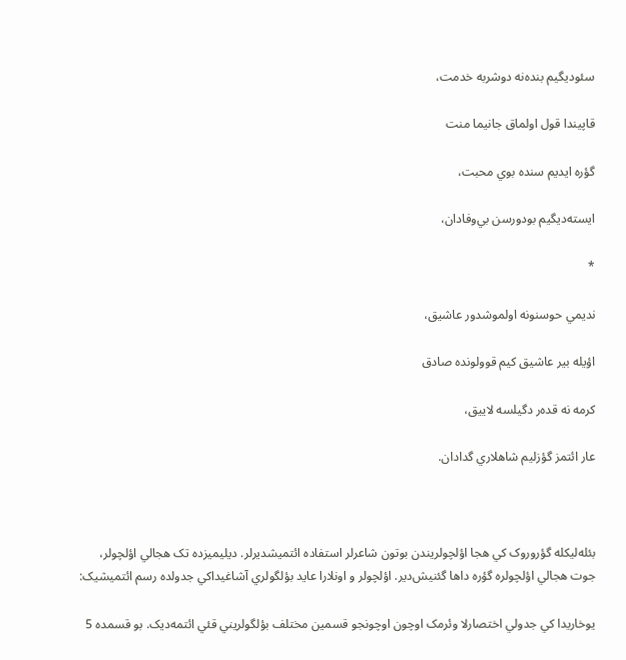سئوديگيم بنده‌نه دوشربه خدمت،

قاپيندا قول اولماق جانيما منت

گؤره‌ ايديم سنده بوي محبت،

ايسته‌ديگيم بودورسن بي‌وفادان،

*

نديمي حوسنونه اولموشدور عاشيق،

اؤيله بير عاشيق کيم قوولونده صادق

کرمه نه قده‌ر دگيلسه لاييق،

عار ائتمز گؤزليم شاهلاري گدادان.



بئله‌ليکله گؤروروک کي هجا اؤلچولريندن بوتون شاعرلر استفاده ائتميشديرلر. ديليميزده تک هجالي اؤلچولر، جوت هجالي اؤلچولره گؤره داها گئنيش‌دير. اؤلچولر و اونلارا عايد بؤلگولري آشاغيداکي جدولده رسم ائتميشيک:

يوخاريدا کي جدولي اختصارلا وئرمک اوچون اوچونجو قسمين مختلف بؤلگولريني قئي ائتمه‌ديک. بو قسمده 5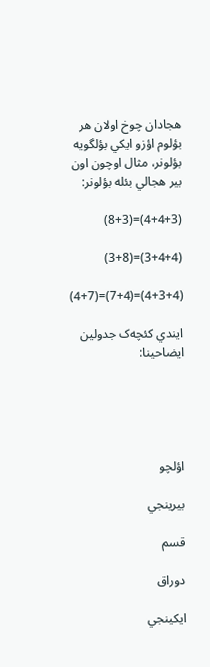هجادان چوخ اولان هر بؤلوم اؤزو ايکي بؤلگويه بؤلونر، مثال اوچون اون بير هجالي بئله بؤلونر:

(4+4+3)=(8+3)

(3+4+4)=(3+8)

(4+3+4)=(7+4)=(4+7)

ايندي کئچه‌ک جدولين ايضاحينا:





اؤلچو

بيرينجي

قسم

دوراق

ايکينجي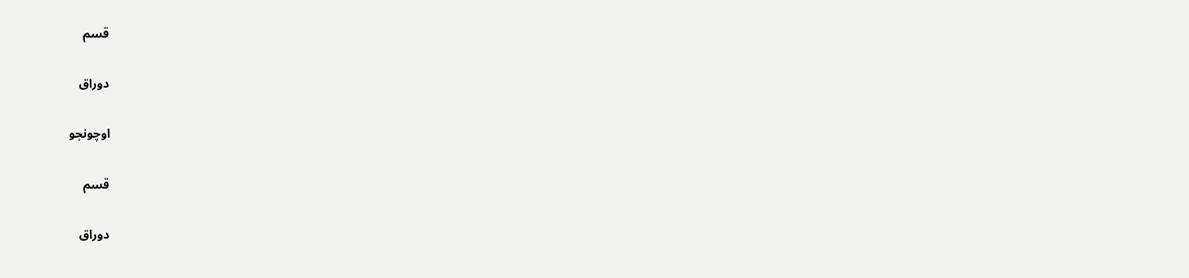قسم

دوراق

اوچونجو

قسم

دوراق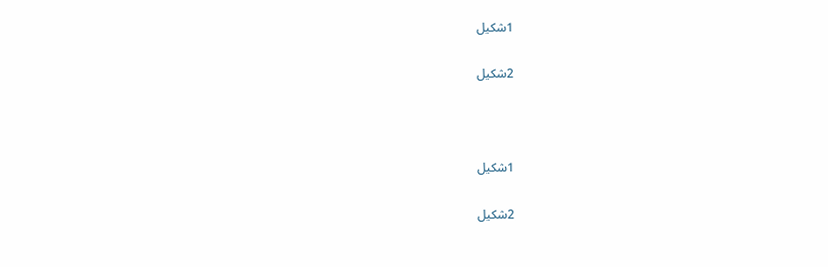1شکيل

2شکيل



1شکيل

2شکيل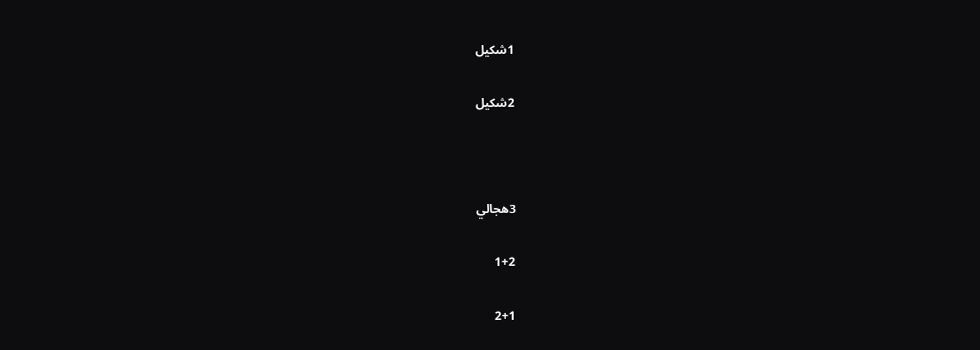1شکيل

2شکيل



3هجالي

1+2

2+1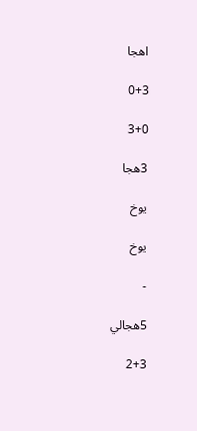اهجا

0+3

3+0

3هجا

يوخ

يوخ

-

5هجالي

2+3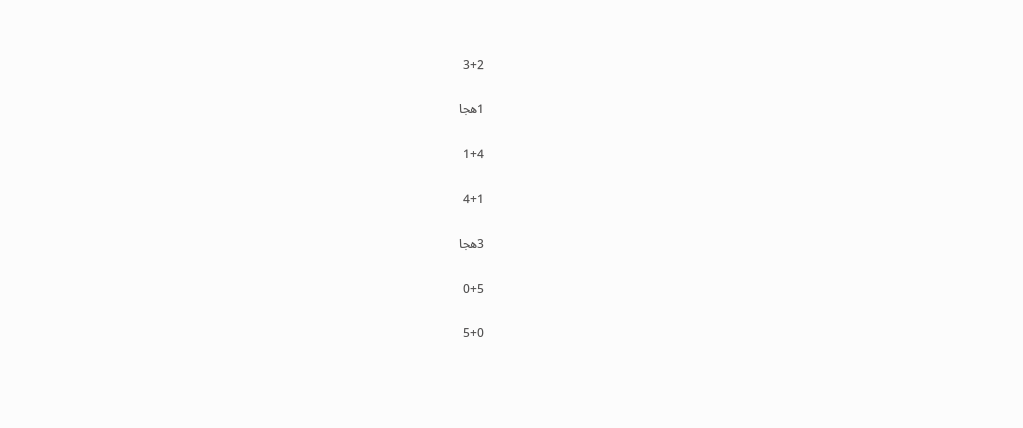3+2

1هجا

1+4

4+1

3هجا

0+5

5+0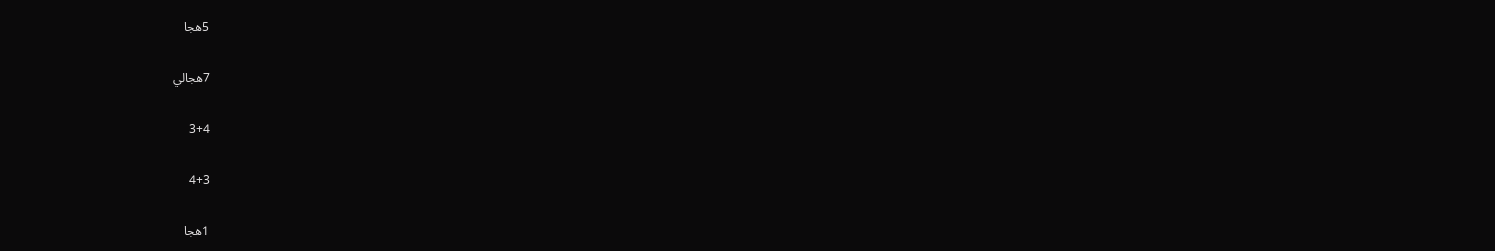5هجا

7هجالي

3+4

4+3

1هجا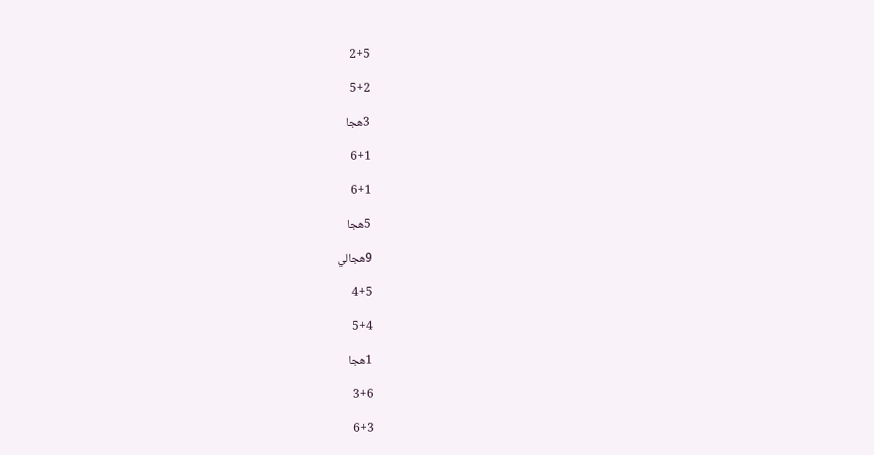2+5

5+2

3هجا

6+1

6+1

5هجا

9هجالي

4+5

5+4

1هجا

3+6

6+3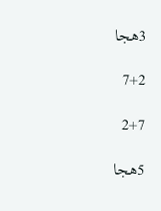3هجا

7+2

2+7

5هجا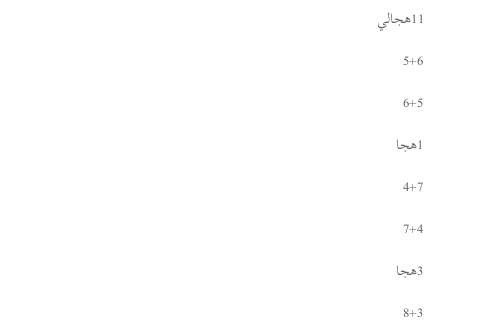11هجالي

5+6

6+5

1هجا

4+7

7+4

3هجا

8+3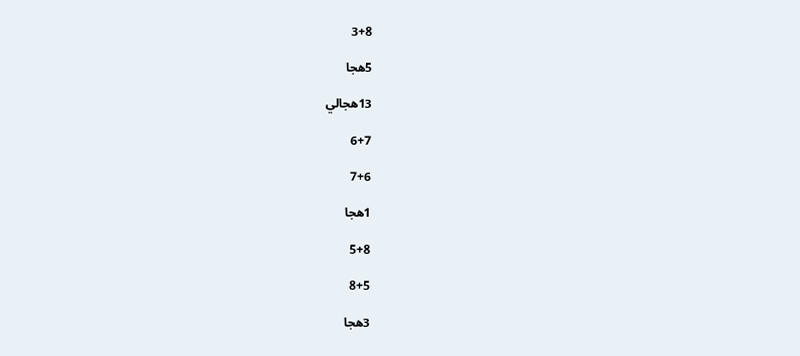3+8

5هجا

13هجالي

6+7

7+6

1هجا

5+8

8+5

3هجا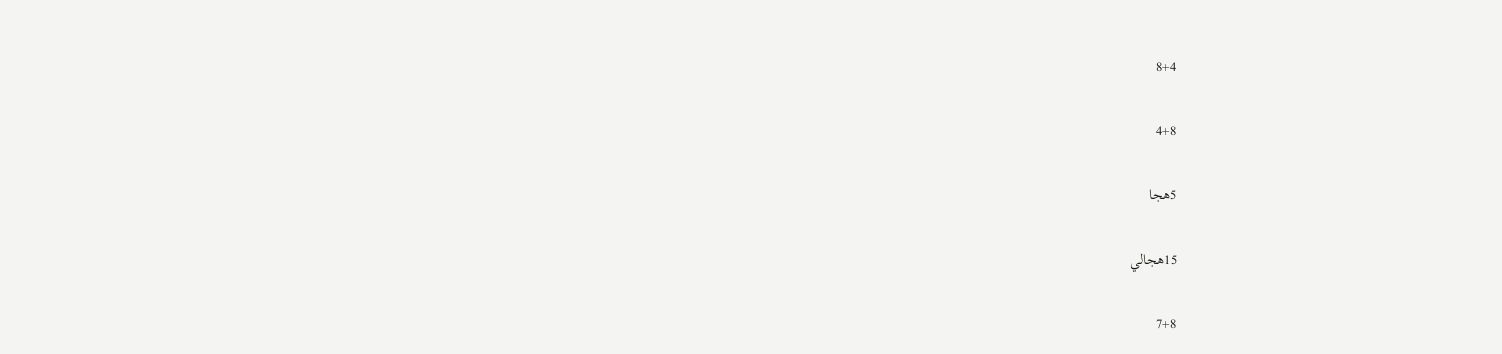8+4

4+8

5هجا

15هجالي

7+8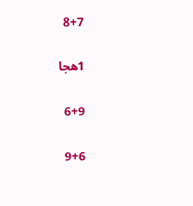8+7

1هجا

6+9

9+6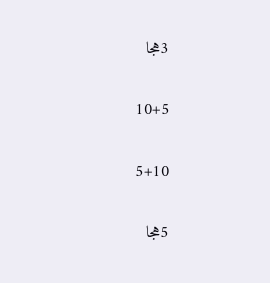3هجا

10+5

5+10

5هجا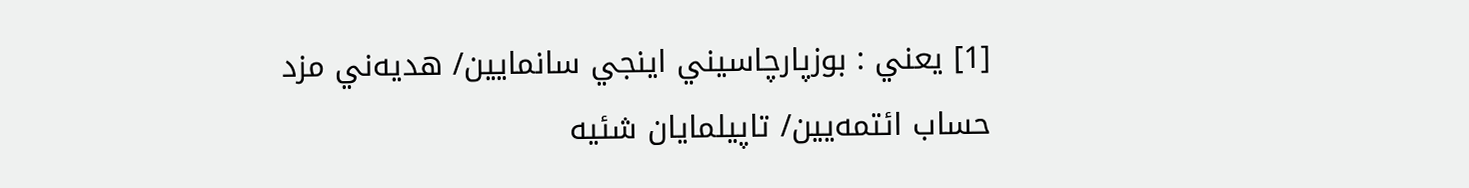[1] يعني : بوزپارچاسيني اينجي سانمايين/ هديه‌ني مزد حساب ائتمه‌يين/ تاپيلمايان شئيه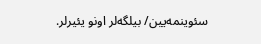سئوينمه‌يين/ بيلگه‌لر اونو يئيرلر.